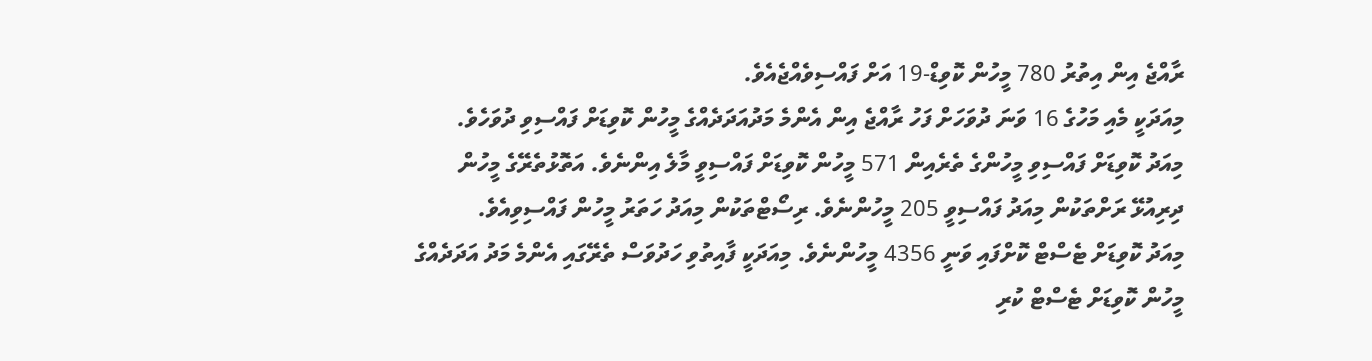ރާއްޖެ އިން އިތުރު 780 މީހުން ކޮވިޑް-19 އަށް ފައްސިވެއްޖެއެވެ.
މިއަދަކީ މެއި މަހުގެ 16 ވަނަ ދުވަހަށް ފަހު ރާއްޖެ އިން އެންމެ މަދުއަދަދެއްގެ މީހުން ކޮވިޑަށް ފައްސިވި ދުވަހެވެ.
މިއަދު ކޮވިޑަށް ފައްސިވި މީހުންގެ ތެރެއިން 571 މީހުން ކޮވިޑަށް ފައްސިވީ މާލެ އިންނެވެ. އަތޮޅުތެރޭގެ މީހުން ދިރިއުޅޭ ރަށްތަކުން މިއަދު ފައްސިވީ 205 މީހުންނެވެ. ރިސޯޓްތަކުން މިއަދު ހަތަރު މީހުން ފައްސިވިއެވެ.
މިއަދު ކޮވިޑަށް ޓެސްޓް ކޮށްފައި ވަނީ 4356 މީހުންނެވެ. މިއަދަކީ ފާއިތުވި ހަދުވަސް ތެރޭގައި އެންމެ މަދު އަދަދެއްގެ މީހުން ކޮވިޑަށް ޓެސްޓް ކުރި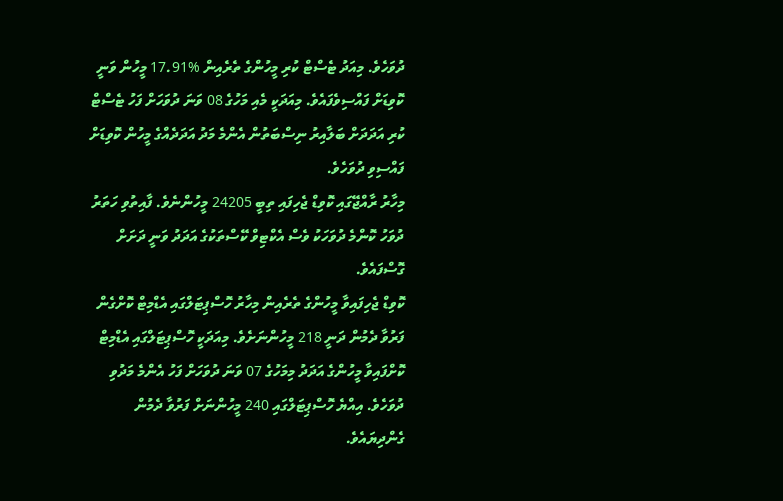ދުވަހެވެ. މިއަދު ޓެސްޓް ކުރި މީހުންގެ ތެރެއިން %17.91 މީހުން ވަނީ ކޮވިޑަށް ފައްސިވެފައެވެ. މިއަދަކީ މެއި މަހުގެ 08 ވަނަ ދުވަހަށް ފަހު ޓެސްޓް ކުރި އަދަދަށް ބަލާއިރު ނިސްބަތުން އެންމެ މަދު އަދަދެއްގެ މީހުން ކޮވިޑަށް ފައްސިވި ދުވަހެވެ.
މިހާރު ރާއްޖޭގައި ކޮވިޑް ޖެހިފައި ތިބީ 24205 މީހުންނެވެ. ފާއިތުވި ހަތަރު ދުވަހު ކޮންމެ ދުވަހަކު ވެސް އެކްޓިވް ކޭސްތަކުގެ އަދަދު ވަނީ ދަށަށް ގޮސްފައެވެ.
ކޮވިޑް ޖެހިފައިވާ މީހުންގެ ތެރެއިން މިހާރު ހޮސްޕިޓަލްގައި އެޑްމިޓް ކޮށްގެން ފަރުވާ ދެމުން ދަނީ 218 މީހުންނަށެވެ. މިއަދަކީ ހޮސްޕިޓަލްގައި އެޑްމިޓް ކޮށްފައިވާ މީހުންގެ އަދަދު މިމަހުގެ 07 ވަނަ ދުވަހަށް ފަހު އެންމެ މަދުވި ދުވަހެވެ. އިއްޔެ ހޮސްޕިޓަލްގައި 240 މީހުންނަށް ފަރުވާ ދެމުން ގެންދިޔައެވެ.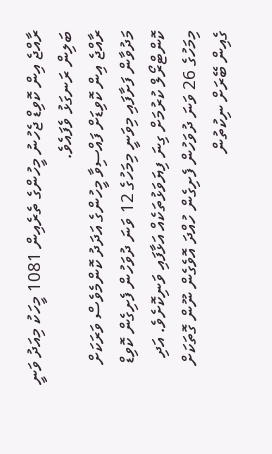ރާއްޖެ އިން ކޮވިޑް ޖެހުނު މީހުންގެ ތެރެއިން 1081 މީހަކު މިއަދު ވަނީ ބަލިން ރަނގަޅު ވެފައެވެ.
ރާއްޖެ އިން ކޮވިޑަށް ފައްސިވާ މީހުންގެ އަދަދު ކޮންމެވެސް ވަރަކަށް މަދުވާން ފަށާފައި މިވަނީ މިމަހުގެ 12 ވަނަ ދުވަހުން ފެށިގެން ކޮވިޑް ކޮންޓްރޯލް ކުރުމަށް ގިނަ ފިޔަވަޅުތަކެއް އަޅާފައި ވަނިކޮށެވެ. އަދި މިމަހުގެ 26 ވަނަ ދުވަހުން ފެށިގެން ހުއްދަ އޮވެގެން ނޫން ގޮތަކަށް ގެއިން ބޭރަށް ނިކުތުން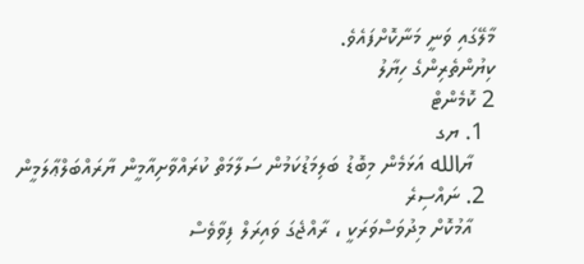މާލޭގައި ވަނީ މަނާކޮށްފައެވެ.
ކިޔުންތެރިންގެ ހިޔާލު
2 ކޮމެންޓް
  1. ޔގ
    ޔާالله އަޅަމެން މިބޮޑު ބަލިމަޑުކަމުން ސަލާމަތް ކުރައްވާށިއާމީން ޔާރައްބަލްޢާލަމީން
  2. ނައްސިރެ
    އާމުކޮށް މިދުވަސްވަރަކީ ، ރާއްޖެގަ ވައިރަލް ފިވާވެސް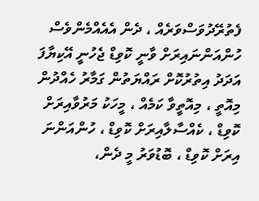ފެތުރޭދުވަސްވަރެއް ، ދެން އެއެއްމެންވެސް ހުންއަންނައިރަށް ވާނީ ކޮވިޑް ޖެހުނީ އޭކިޔާފަ އަދަދު އިތުރުކޮށް ރައްޔަތުން ގަމާރު ހެއްދުން މިއޮތީ ، މިއޮތީވާ ކަމެއް ، މީހަކު މަރުވާއިރަށް ކޮވިޑް ، ކެއްސާލާއިރަށް ކޮވިޑް ، ހުންއަންނަ އިރަށް ކޮވިޑް ، ބޮޑުވަރު މީ ދެން،